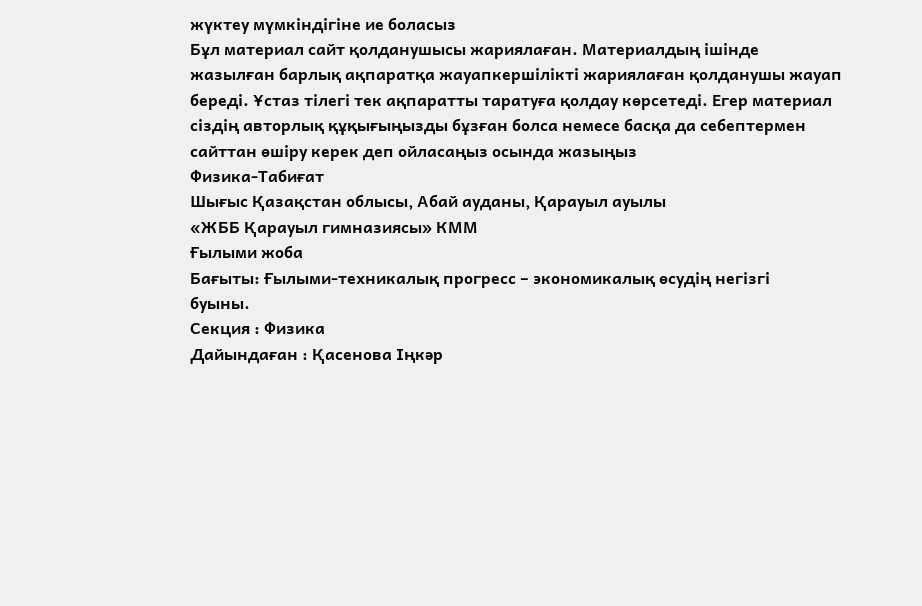жүктеу мүмкіндігіне ие боласыз
Бұл материал сайт қолданушысы жариялаған. Материалдың ішінде жазылған барлық ақпаратқа жауапкершілікті жариялаған қолданушы жауап береді. Ұстаз тілегі тек ақпаратты таратуға қолдау көрсетеді. Егер материал сіздің авторлық құқығыңызды бұзған болса немесе басқа да себептермен сайттан өшіру керек деп ойласаңыз осында жазыңыз
Физика-Табиғат
Шығыс Қазақстан облысы, Абай ауданы, Қарауыл ауылы
«ЖББ Қарауыл гимназиясы» КММ
Ғылыми жоба
Бағыты: Ғылыми-техникалық прогресс – экономикалық өсудің негізгі
буыны.
Секция : Физика
Дайындаған : Қасенова Іңкәр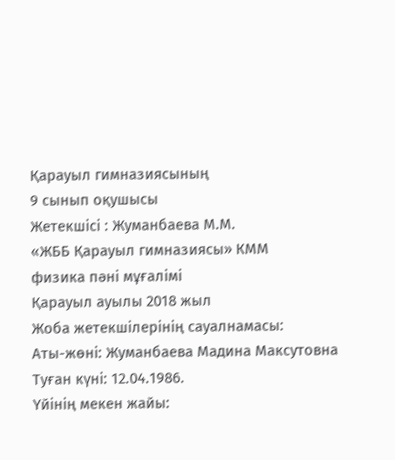Қарауыл гимназиясының
9 сынып оқушысы
Жетекшісі : Жуманбаева М.М.
«ЖББ Қарауыл гимназиясы» КММ
физика пәні мұғалімі
Қарауыл ауылы 2018 жыл
Жоба жетекшілерінің сауалнамасы:
Аты-жөні: Жуманбаева Мадина Максутовна
Туған күні: 12.04.1986.
Үйінің мекен жайы: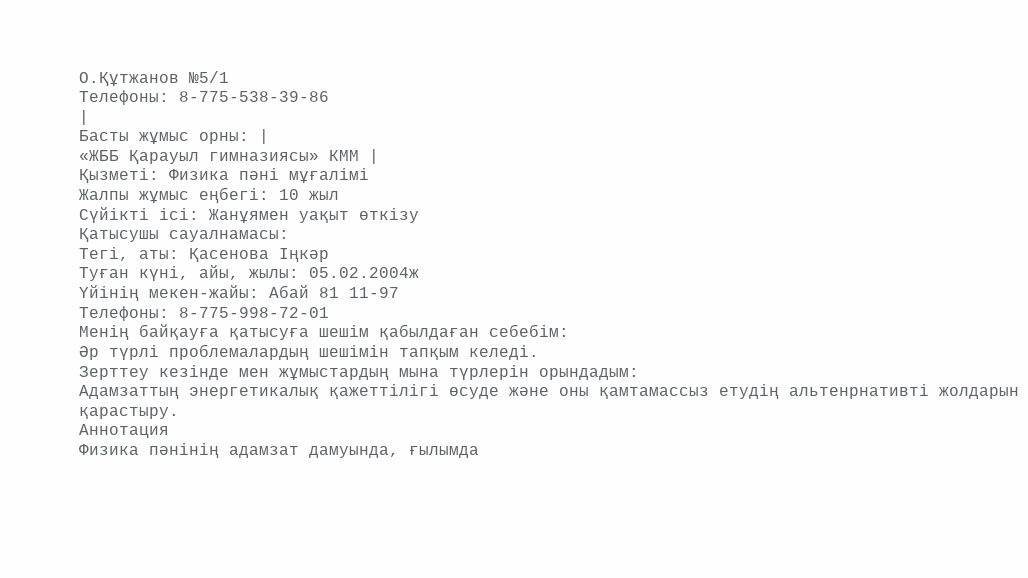О.Құтжанов №5/1
Телефоны: 8-775-538-39-86
|
Басты жұмыс орны: |
«ЖББ Қарауыл гимназиясы» КММ |
Қызметі: Физика пәні мұғалімі
Жалпы жұмыс еңбегі: 10 жыл
Сүйікті ісі: Жанұямен уақыт өткізу
Қатысушы сауалнамасы:
Тегі, аты: Қасенова Іңкәр
Туған күні, айы, жылы: 05.02.2004ж
Үйінің мекен-жайы: Абай 81 11-97
Телефоны: 8-775-998-72-01
Менің байқауға қатысуға шешім қабылдаған себебім:
Әр түрлі проблемалардың шешімін тапқым келеді.
Зерттеу кезінде мен жұмыстардың мына түрлерін орындадым:
Адамзаттың энергетикалық қажеттілігі өсуде және оны қамтамассыз етудің альтенрнативті жолдарын қарастыру.
Аннотация
Физика пәнінің адамзат дамуында, ғылымда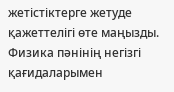жетістіктерге жетуде қажеттелігі өте маңызды. Физика пәнінің негізгі қағидаларымен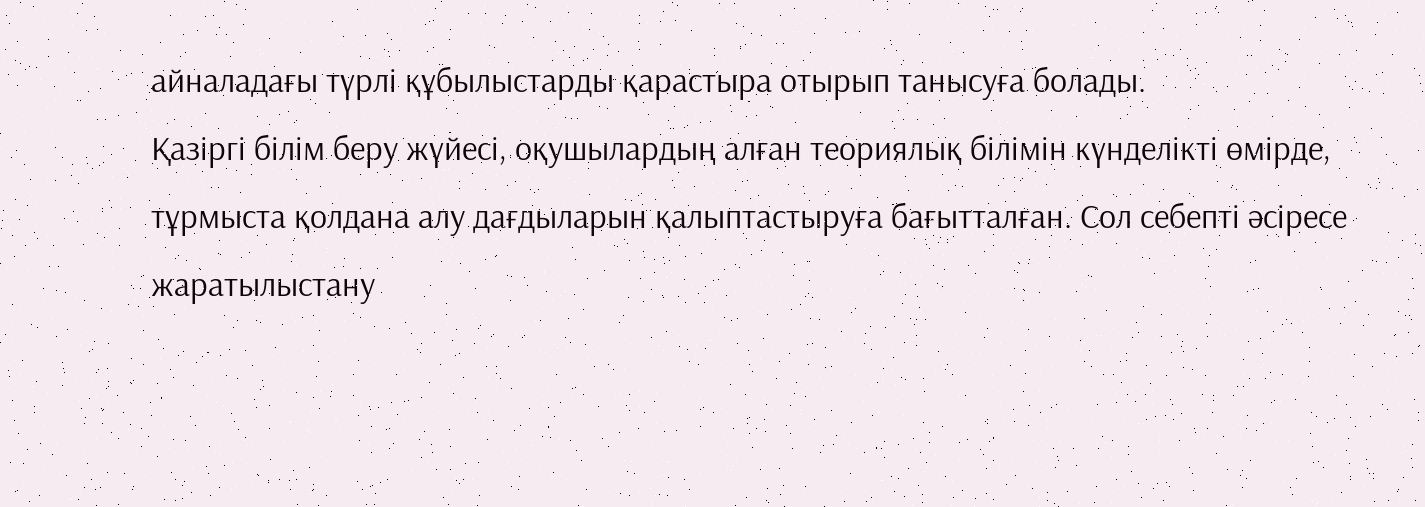айналадағы түрлі құбылыстарды қарастыра отырып танысуға болады.
Қазіргі білім беру жүйесі, оқушылардың алған теориялық білімін күнделікті өмірде, тұрмыста қолдана алу дағдыларын қалыптастыруға бағытталған. Сол себепті әсіресе жаратылыстану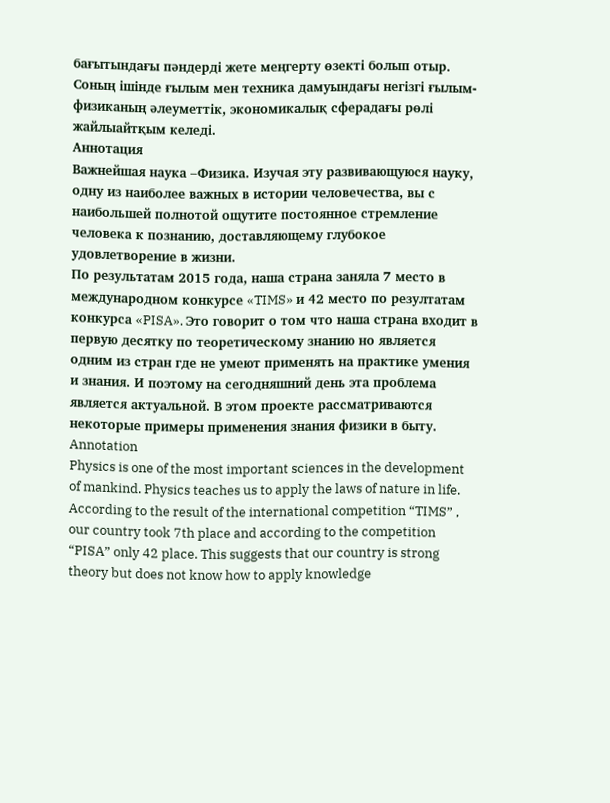бағытындағы пәндерді жете меңгерту өзекті болып отыр. Соның ішінде ғылым мен техника дамуындағы негізгі ғылым- физиканың әлеуметтік, экономикалық сферадағы рөлі жайлыайтқым келеді.
Аннотация
Важнейшая наука –Физика. Изучая эту развивающуюся науку, одну из наиболее важных в истории человечества, вы с наибольшей полнотой ощутите постоянное стремление человека к познанию, доставляющему глубокое удовлетворение в жизни.
По результатам 2015 года, наша страна заняла 7 место в международном конкурсе «TIMS» и 42 место по резултатам конкурса «PISA». Это говорит о том что наша страна входит в первую десятку по теоретическому знанию но является одним из стран где не умеют применять на практике умения и знания. И поэтому на сегодняшний день эта проблема является актуальной. В этом проекте рассматриваются некоторые примеры применения знания физики в быту.
Annotation
Physics is one of the most important sciences in the development of mankind. Physics teaches us to apply the laws of nature in life.
According to the result of the international competition “TIMS” , our country took 7th place and according to the competition “PISA” only 42 place. This suggests that our country is strong theory but does not know how to apply knowledge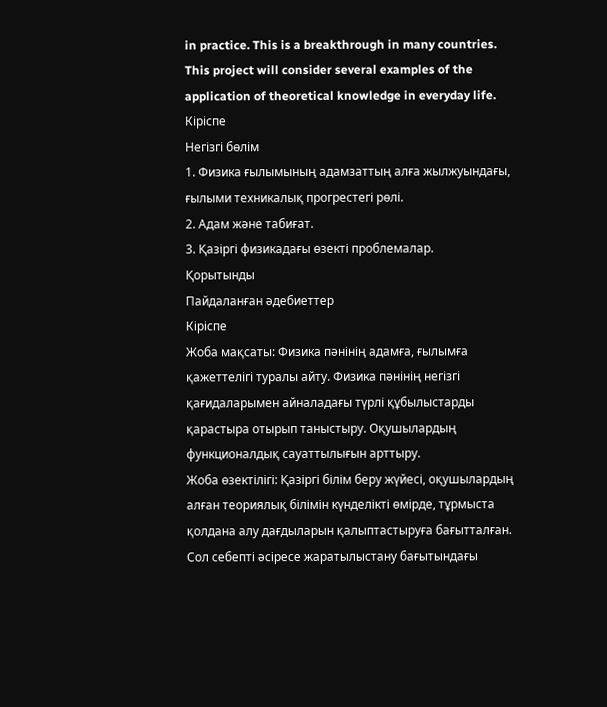in practice. This is a breakthrough in many countries. This project will consider several examples of the application of theoretical knowledge in everyday life.
Кіріспе
Негізгі бөлім
1. Физика ғылымының адамзаттың алға жылжуындағы, ғылыми техникалық прогрестегі рөлі.
2. Адам және табиғат.
3. Қазіргі физикадағы өзекті проблемалар.
Қорытынды
Пайдаланған әдебиеттер
Кіріспе
Жоба мақсаты: Физика пәнінің адамға, ғылымға қажеттелігі туралы айту. Физика пәнінің негізгі қағидаларымен айналадағы түрлі құбылыстарды қарастыра отырып таныстыру. Оқушылардың функционалдық сауаттылығын арттыру.
Жоба өзектілігі: Қазіргі білім беру жүйесі, оқушылардың алған теориялық білімін күнделікті өмірде, тұрмыста қолдана алу дағдыларын қалыптастыруға бағытталған. Сол себепті әсіресе жаратылыстану бағытындағы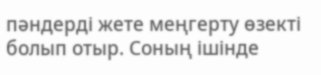пәндерді жете меңгерту өзекті болып отыр. Соның ішінде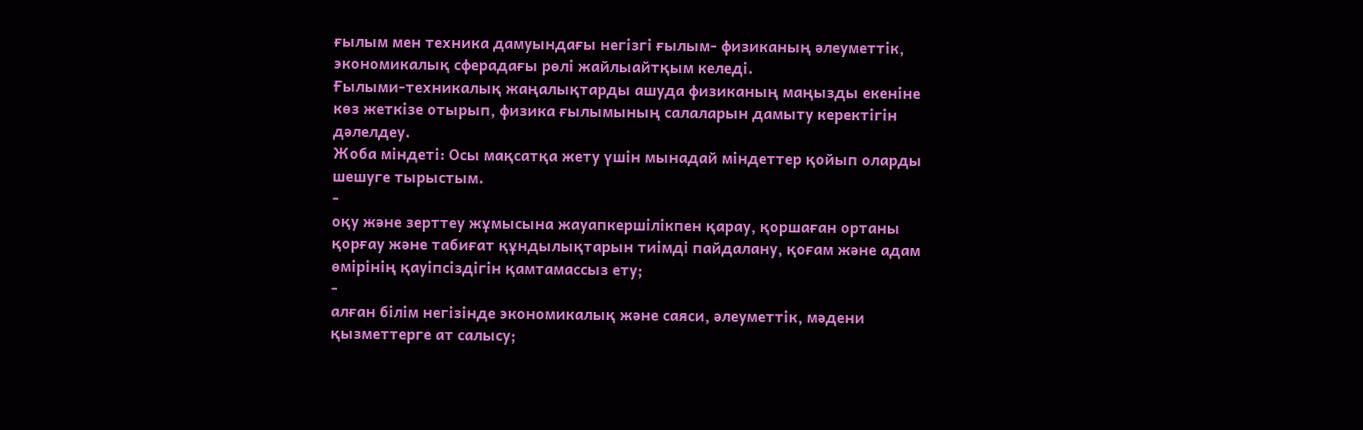ғылым мен техника дамуындағы негізгі ғылым- физиканың әлеуметтік, экономикалық сферадағы рөлі жайлыайтқым келеді.
Ғылыми-техникалық жаңалықтарды ашуда физиканың маңызды екеніне көз жеткізе отырып, физика ғылымының салаларын дамыту керектігін дәлелдеу.
Жоба міндеті: Осы мақсатқа жету үшін мынадай міндеттер қойып оларды шешуге тырыстым.
-
оқу және зерттеу жұмысына жауапкершілікпен қарау, қоршаған ортаны қорғау және табиғат құндылықтарын тиімді пайдалану, қоғам және адам өмірінің қауіпсіздігін қамтамассыз ету;
-
алған білім негізінде экономикалық және саяси, әлеуметтік, мәдени қызметтерге ат салысу;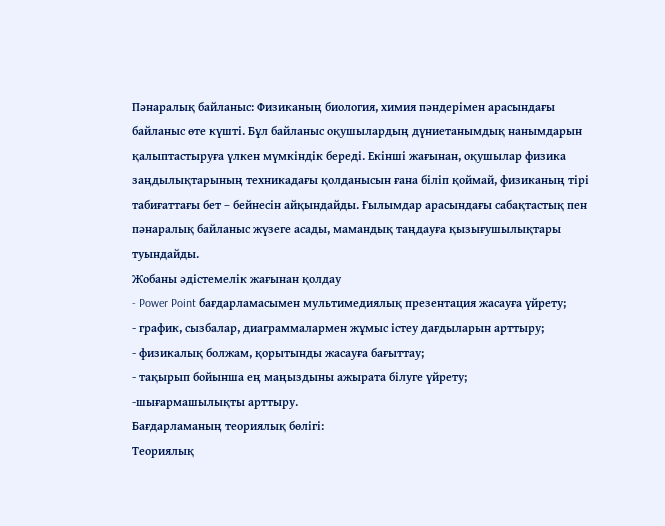Пәнаралық байланыс: Физиканың биология, химия пәндерімен арасындағы байланыс өте күшті. Бұл байланыс оқушылардың дүниетанымдық нанымдарын қалыптастыруға үлкен мүмкіндік береді. Екінші жағынан, оқушылар физика заңдылықтарының техникадағы қолданысын ғана біліп қоймай, физиканың тірі табиғаттағы бет – бейнесін айқындайды. Ғылымдар арасындағы сабақтастық пен пәнаралық байланыс жүзеге асады, мамандық таңдауға қызығушылықтары туындайды.
Жобаны әдістемелік жағынан қолдау
- Power Point бағдарламасымен мультимедиялық презентация жасауға үйрету;
- график, сызбалар, диаграммалармен жұмыс істеу дағдыларын арттыру;
- физикалық болжам, қорытынды жасауға бағыттау;
- тақырып бойынша ең маңыздыны ажырата білуге үйрету;
-шығармашылықты арттыру.
Бағдарламаның теориялық бөлігі:
Теориялық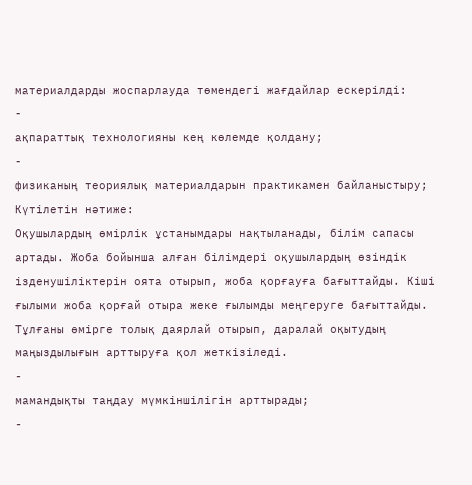материалдарды жоспарлауда төмендегі жағдайлар ескерілді:
-
ақпараттық технологияны кең көлемде қолдану;
-
физиканың теориялық материалдарын практикамен байланыстыру;
Күтілетін нәтиже:
Оқушылардың өмірлік ұстанымдары нақтыланады, білім сапасы артады. Жоба бойынша алған білімдері оқушылардың өзіндік ізденушіліктерін оята отырып, жоба қорғауға бағыттайды. Кіші ғылыми жоба қорғай отыра жеке ғылымды меңгеруге бағыттайды. Тұлғаны өмірге толық даярлай отырып, даралай оқытудың маңыздылығын арттыруға қол жеткізіледі.
-
мамандықты таңдау мүмкіншілігін арттырады;
-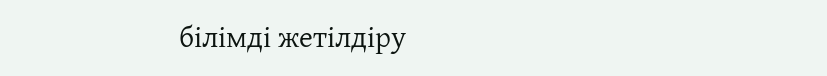білімді жетілдіру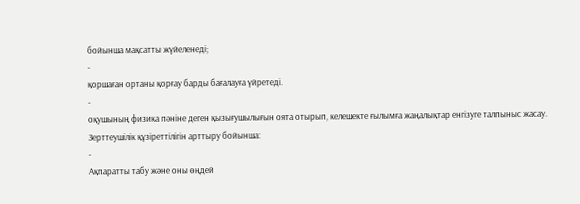бойынша мақсатты жүйеленеді;
-
қоршаған ортаны қорғау барды бағалауға үйретеді.
-
оқушының физика пәніне деген қызығушылығын оята отырып, келешекте ғылымға жаңалықтар енгізуге талпыныс жасау.
Зерттеушілік құзіреттілігін арттыру бойынша:
-
Ақпаратты табу және оны өңдей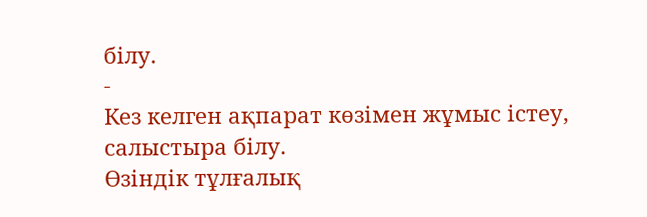білу.
-
Кез келген ақпарат көзімен жұмыс істеу, салыстыра білу.
Өзіндік тұлғалық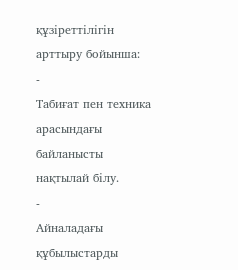құзіреттілігін арттыру бойынша:
-
Табиғат пен техника арасындағы байланысты нақтылай білу.
-
Айналадағы құбылыстарды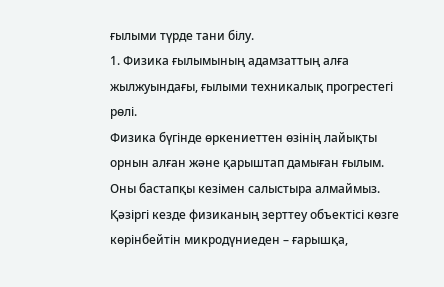ғылыми түрде тани білу.
1. Физика ғылымының адамзаттың алға жылжуындағы, ғылыми техникалық прогрестегі рөлі.
Физика бүгінде өркениеттен өзінің лайықты орнын алған және қарыштап дамыған ғылым. Оны бастапқы кезімен салыстыра алмаймыз. Қәзіргі кезде физиканың зерттеу объектісі көзге көрінбейтін микродүниеден – ғарышқа,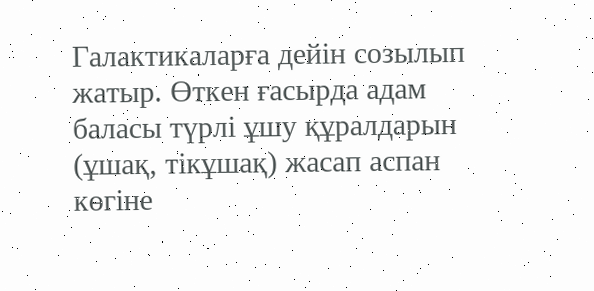Галактикаларға дейін созылып жатыр. Өткен ғасырда адам баласы түрлі ұшу құралдарын (ұшақ, тікұшақ) жасап аспан көгіне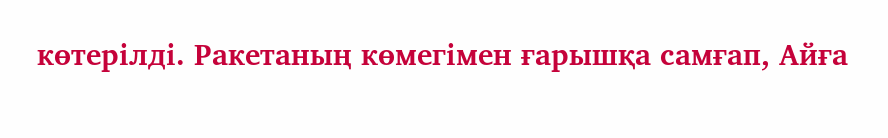көтерілді. Ракетаның көмегімен ғарышқа самғап, Айға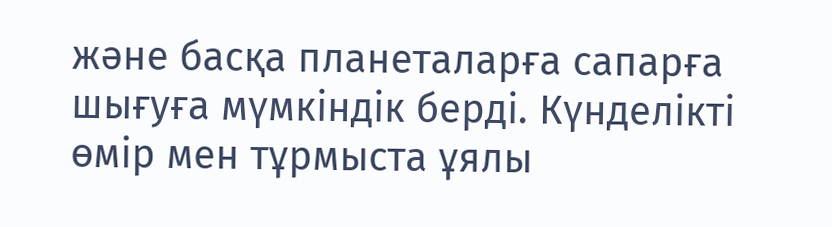және басқа планеталарға сапарға шығуға мүмкіндік берді. Күнделікті өмір мен тұрмыста ұялы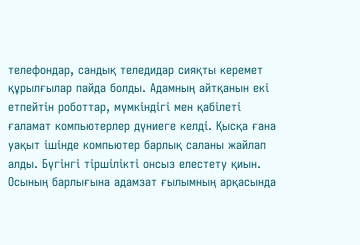телефондар, сандық теледидар сияқты керeмет құрылғылар пайда болды. Адамның айтқанын екі етпейтін роботтар, мүмкіндігі мен қабілеті ғаламат компьютерлер дүниеге келді. Қысқа ғана уақыт ішінде компьютер барлық саланы жайлап алды. Бүгінгі тіршілікті онсыз елестету қиын. Осының барлығына адамзат ғылымның арқасында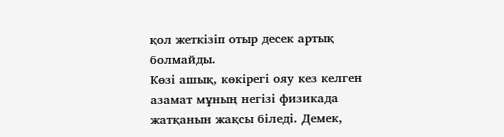қол жеткізіп отыр десек артық болмайды.
Көзі ашық, көкірегі ояу кез келген азамат мұның негізі физикада жатқанын жақсы біледі. Демек,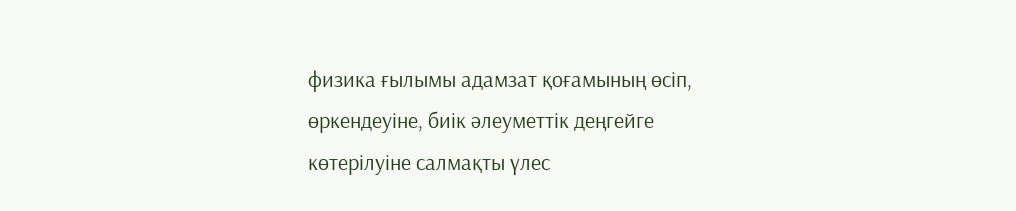физика ғылымы адамзат қоғамының өсіп, өркендеуіне, биік әлеуметтік деңгейге көтерілуіне салмақты үлес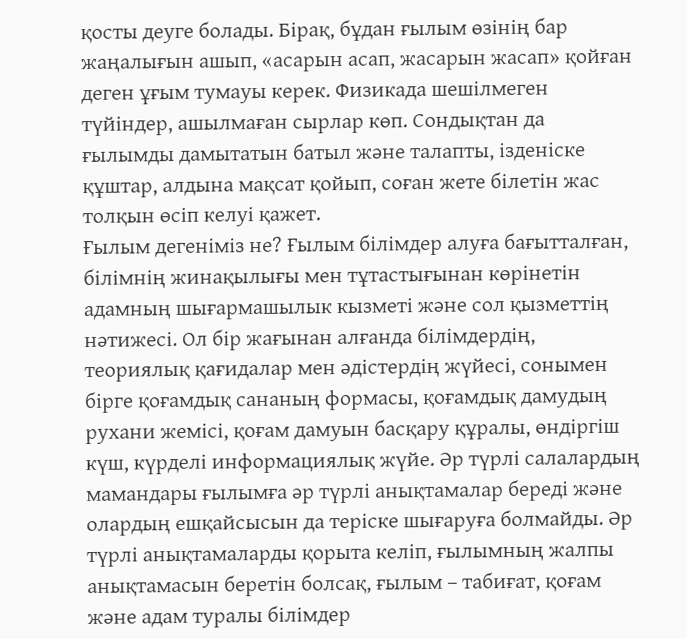қосты деуге болады. Бірақ, бұдан ғылым өзінің бар жаңалығын ашып, «асарын асап, жасарын жасап» қойған деген ұғым тумауы керек. Физикада шешілмеген түйіндер, ашылмаған сырлар көп. Сондықтан да ғылымды дамытатын батыл және талапты, ізденіске құштар, алдына мақсат қойып, соған жете білетін жас толқын өсіп келуі қажет.
Ғылым дегеніміз не? Ғылым білімдер алуға бағытталған, білімнің жинақылығы мен тұтастығынан көрінетін адамның шығармашылык кызметі және сол қызметтің нәтижесі. Ол бір жағынан алғанда білімдердің, теориялық қағидалар мен әдістердің жүйесі, сонымен бірге қоғамдық сананың формасы, қоғамдық дамудың рухани жемісі, қоғам дамуын басқару құралы, өндіргіш күш, күрделі информациялық жүйе. Әр түрлі салалардың мамандары ғылымға әр түрлі анықтамалар береді және олардың ешқайсысын да теріске шығаруға болмайды. Әр түрлі анықтамаларды қорыта келіп, ғылымның жалпы анықтамасын беретін болсақ, ғылым – табиғат, қоғам және адам туралы білімдер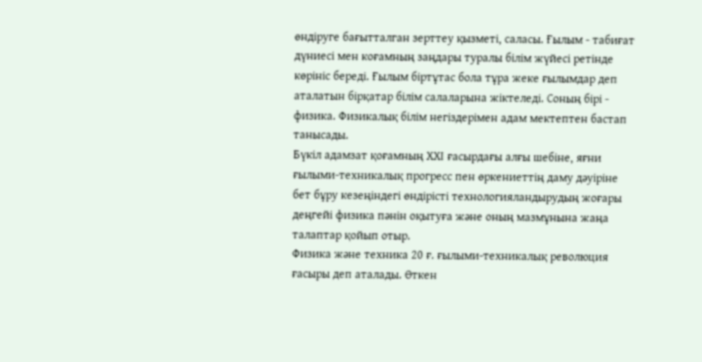өндіруге бағытталган зерттеу қызметі, саласы. Ғылым - табиғат дүниесі мен коғамның заңдары туралы білім жүйесі ретінде көрініс береді. Ғылым біртұтас бола тұра жеке ғылымдар деп аталатын бірқатар білім салаларына жіктеледі. Соның бірі - физика. Физикалық білім негіздерімен адам мектептен бастап танысады.
Бүкіл адамзат қоғамның ХХІ ғасырдағы алғы шебіне, яғни ғылыми-техникалық прогресc пен өркениеттің даму дәуіріне бет бұру кезеңіндегі өндірісті технологияландырудың жоғары деңгейі физика пәнін оқытуға және оның мазмұнына жаңа талаптар қойып отыр.
Физика және техника 20 ғ. ғылыми-техникалық революция ғасыры деп аталады. Өткен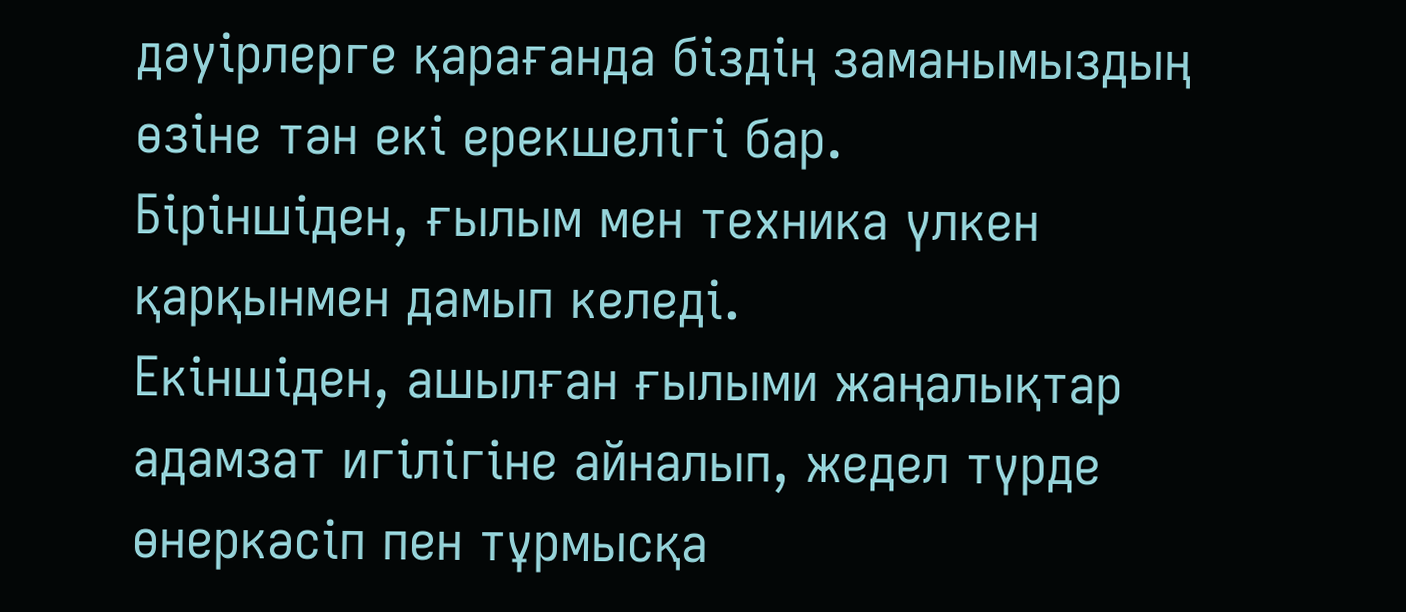дәуірлерге қарағанда біздің заманымыздың өзіне тән екі ерекшелігі бар.
Біріншіден, ғылым мен техника үлкен қарқынмен дамып келеді.
Екіншіден, ашылған ғылыми жаңалықтар адамзат игілігіне айналып, жедел түрде өнеркәсіп пен тұрмысқа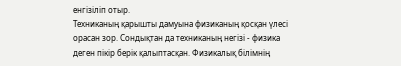енгізіліп отыр.
Техниканың қарышты дамуына физиканың қосқан үлесі орасан зор. Сондықтан да техниканың негізі - физика деген пікір берік қалыптасқан. Физикалық білімнің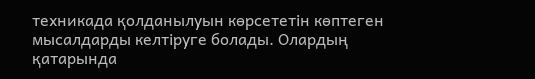техникада қолданылуын көрсететін көптеген мысалдарды келтіруге болады. Олардың қатарында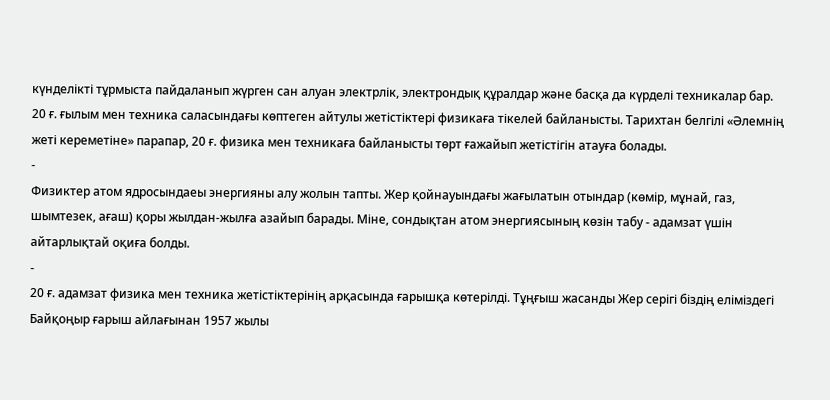күнделікті тұрмыста пайдаланып жүрген сан алуан электрлік, электрондық құралдар және басқа да күрделі техникалар бар.
20 ғ. ғылым мен техника саласындағы көптеген айтулы жетістіктері физикаға тікелей байланысты. Тарихтан белгілі «Әлемнің жеті кереметіне» парапар, 20 ғ. физика мен техникаға байланысты төрт ғажайып жетістігін атауға болады.
-
Физиктер атом ядросындаеы энергияны алу жолын тапты. Жер қойнауындағы жағылатын отындар (көмір, мұнай, газ, шымтезек, ағаш) қоры жылдан-жылға азайып барады. Міне, сондықтан атом энергиясының көзін табу - адамзат үшін айтарлықтай оқиға болды.
-
20 ғ. адамзат физика мен техника жетістіктерінің арқасында ғарышқа көтерілді. Тұңғыш жасанды Жер серігі біздің еліміздегі Байқоңыр ғарыш айлағынан 1957 жылы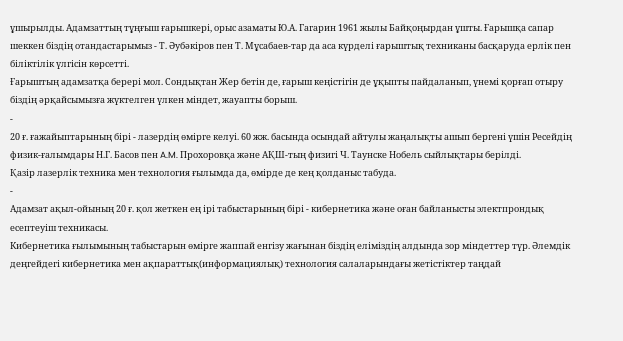ұшырылды. Адамзаттың тұңғыш ғарышкері, орыс азаматы Ю.А. Гагарин 1961 жылы Байқоңырдан ұшты. Ғарышқа сапар шеккен біздің отандастарымыз - Т. Әубәкіров пен Т. Мұсабаев-тар да аса күрделі ғарыштық техниканы басқаруда ерлік пен біліктілік үлгісін көрсетті.
Ғарыштың адамзатқа берері мол. Сондықтан Жер бетін де, ғарыш кеңістігін де ұқыпты пайдаланып, үнемі қорғап отыру біздің әрқайсымызға жүктелген үлкен міндет, жауапты борыш.
-
20 ғ. ғажайыптарының бірі - лазердің өмірге келуі. 60 жж. басында осындай айтулы жаңалықты ашып бергені үшін Ресейдің физик-ғалымдары Н.Г. Басов пен A.M. Прохоровқа және АҚШ-тың физигі Ч. Таунске Нобель сыйлықтары берілді.
Қазір лазерлік техника мен технология ғылымда да, өмірде де кең қолданыс табуда.
-
Адамзат ақыл-ойының 20 ғ. қол жеткен ең ірі табыстарының бірі - кибернетика және оған байланысты электпрондық есептеуіш техникасы.
Кибернетика ғылымының табыстарын өмірге жаппай енгізу жағынан біздің еліміздің алдында зор міндеттер түр. Әлемдік деңгейдегі кибернетика мен ақпараттық(информациялық) технология салаларындағы жетістіктер таңдай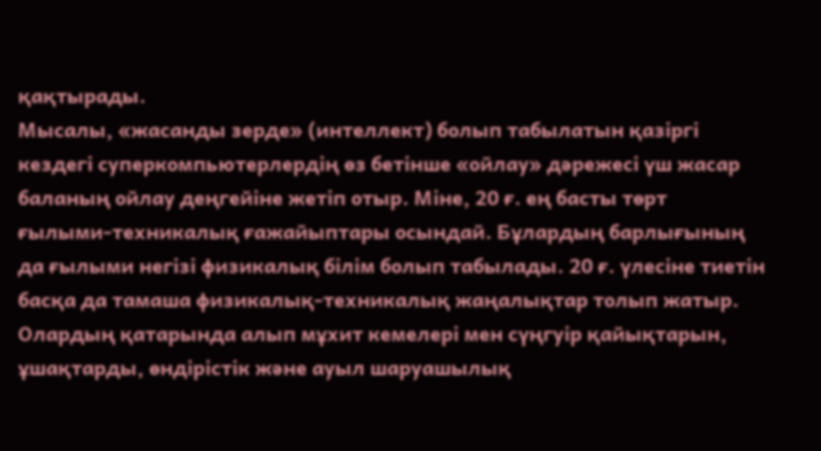қақтырады.
Мысалы, «жасанды зерде» (интеллект) болып табылатын қазіргі кездегі суперкомпьютерлердің өз бетінше «ойлау» дәрежесі үш жасар баланың ойлау деңгейіне жетіп отыр. Міне, 20 ғ. ең басты төрт ғылыми-техникалық ғажайыптары осындай. Бұлардың барлығының да ғылыми негізі физикалық білім болып табылады. 20 ғ. үлесіне тиетін басқа да тамаша физикалық-техникалық жаңалықтар толып жатыр. Олардың қатарында алып мұхит кемелері мен сүңгуір қайықтарын, ұшақтарды, өндірістік және ауыл шаруашылық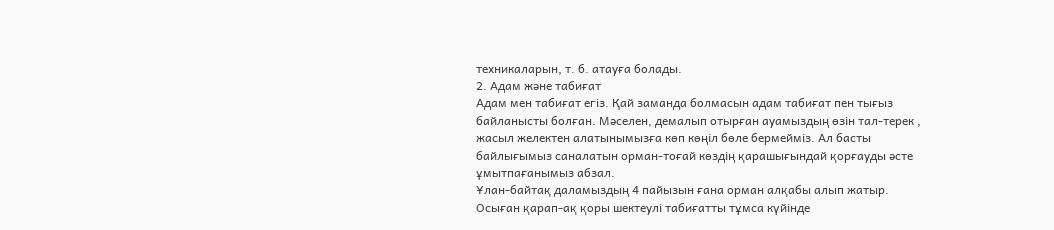техникаларын, т. б. атауға болады.
2. Адам және табиғат
Адам мен табиғат егіз. Қай заманда болмасын адам табиғат пен тығыз байланысты болған. Мәселен, демалып отырған ауамыздың өзін тал-терек , жасыл желектен алатынымызға көп көңіл бөле бермейміз. Ал басты байлығымыз саналатын орман-тоғай көздің қарашығындай қорғауды әсте ұмытпағанымыз абзал.
Ұлан-байтақ даламыздың 4 пайызын ғана орман алқабы алып жатыр. Осыған қарап-ақ қоры шектеулі табиғатты тұмса күйінде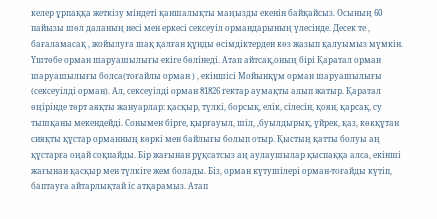келер ұрпаққа жеткізу міндеті қаншалықты маңызды екенін байқайсыз. Осының 60 пайызы шөл даланың иесі мен еркесі сексеуіл ормандарының үлесінде. Десек те , бағаламасақ , жойылуға шақ қалған құнды өсімдіктерден көз жазып қалуымыз мүмкін. Үштөбе орман шаруашылығы екіге бөлінеді. Атап айтсақ,оның бірі Қаратал орман шаруашылығы болса(тоғайлы орман ) , екіншісі Мойынқұм орман шаруашылығы (сексеуілді орман). Ал, сексеуілді орман 81826 гектар аумақты алып жатыр. Қаратал өңірінде төрт аяқты жануарлар: қасқыр, түлкі, борсық, елік, сілесін, қоян, қарсақ, су тышқаны мекендейді. Сонымен бірге, қырғауыл, шіл, ,буылдырық, үйрек, қаз, көкқұтан сияқты құстар орманның көркі мен байлығы болып отыр. Қыстың қатты болуы аң құстарға оңай соқпайды. Бір жағынан рұқсатсыз аң аулаушылар қыспаққа алса, екінші жағынан қасқыр мен түлкіге жем болады. Біз, орман күтушілері орман-тоғайды күтіп, баптауға айтарлықтай іс атқарамыз. Атап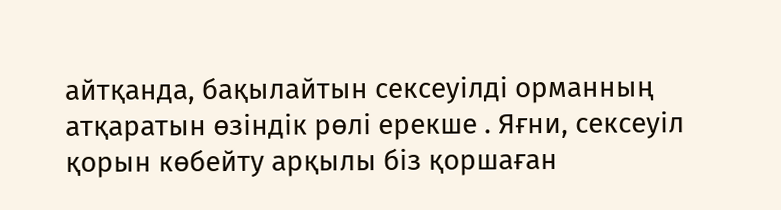айтқанда, бақылайтын сексеуілді орманның атқаратын өзіндік рөлі ерекше . Яғни, сексеуіл қорын көбейту арқылы біз қоршаған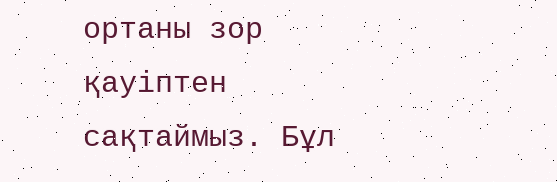ортаны зор қауіптен сақтаймыз. Бұл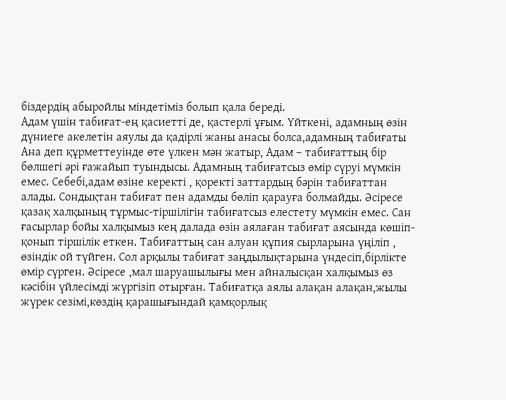біздердің абыройлы міндетіміз болып қала береді.
Адам үшін табиғат-ең қасиетті де, қастерлі ұғым. Үйткені, адамның өзін дүниеге акелетін аяулы да қадірлі жаны анасы болса,адамның табиғаты Ана деп құрметтеуінде өте үлкен мән жатыр, Адам – табиғаттың бір бөлшегі әрі ғажайып туындысы. Адамның табиғатсыз өмір сүруі мүмкін емес. Себебі,адам өзіне керекті , қоректі заттардың бәрін табиғаттан алады. Сондықтан табиғат пен адамды бөліп қарауға болмайды. Әсіресе қазақ халқының тұрмыс-тіршілігін табиғатсыз елестету мүмкін емес. Сан ғасырлар бойы халқымыз кең далада өзін аялаған табиғат аясында көшіп-қонып тіршілік еткен. Табиғаттың сан алуан құпия сырларына үңіліп , өзіндік ой түйген. Сол арқылы табиғат заңдылықтарына үндесіп,бірлікте өмір сүрген. Әсіресе ,мал шаруашылығы мен айналысқан халқымыз өз кәсібін үйлесімді жүргізіп отырған. Табиғатқа аялы алақан алақан,жылы жүрек сезімі,көздің қарашығындай қамқорлық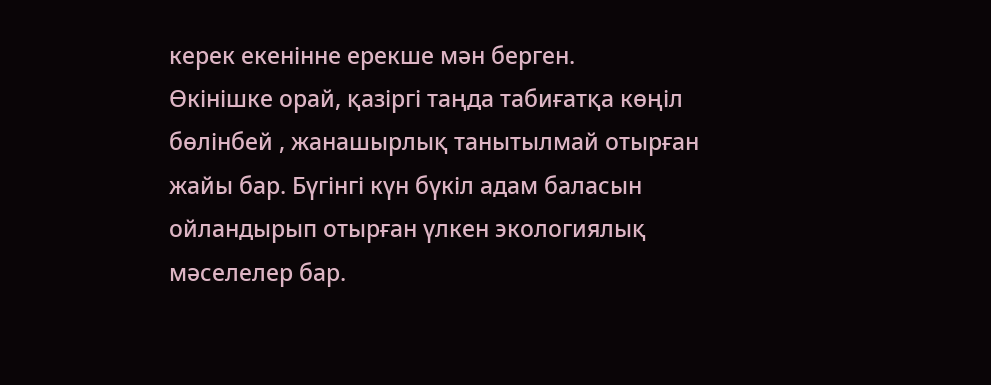керек екенінне ерекше мән берген.
Өкінішке орай, қазіргі таңда табиғатқа көңіл бөлінбей , жанашырлық танытылмай отырған жайы бар. Бүгінгі күн бүкіл адам баласын ойландырып отырған үлкен экологиялық мәселелер бар.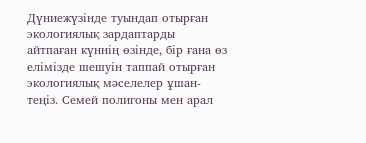Дүниежүзінде туындап отырған экологиялық зардаптарды айтпаған күннің өзінде, бір ғана өз елімізде шешуін таппай отырған экологиялық мәселелер ұшан- теңіз. Семей полигоны мен арал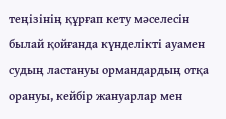теңізінің құрғап кету мәселесін былай қойғанда күнделікті ауамен судың ластануы ормандардың отқа орануы, кейбір жануарлар мен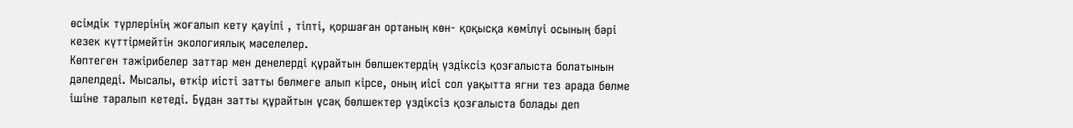өсімдік түрлерінің жоғалып кету қауіпі , тіпті, қоршаған ортаның көн- қоқысқа көмілуі осының бәрі кезек күттірмейтін экологиялық мәселелер.
Көптеген тәжірибелер заттар мен денелерді құрайтын бөлшектердің үздіксіз қозғалыста болатынын дәлелдеді. Мысалы, өткір иісті затты бөлмеге алып кірсе, оның иісі сол уақытта ягни тез арада бөлме ішіне таралып кетеді. Бұдан затты құрайтын ұсақ бөлшектер үздіксіз қозғалыста болады деп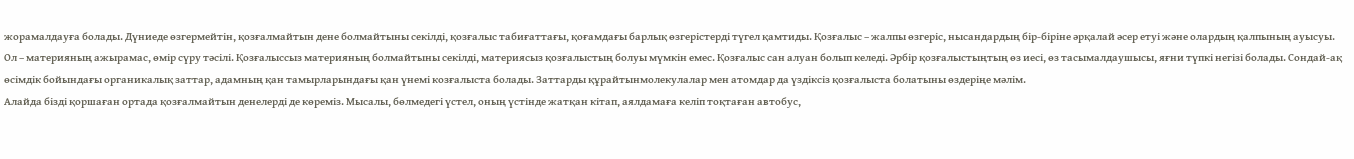жорамалдауға болады. Дүниеде өзгермейтін, қозғалмайтын дене болмайтыны секілді, қозғалыс табиғаттағы, қоғамдағы барлық өзгерістерді түгел қамтиды. Қозғалыс – жалпы өзгеріс, нысандардың бір-біріне әрқалай әсер етуі және олардың қалпының ауысуы. Ол – материяның ажырамас, өмір сүру тәсілі. Қозғалыссыз материяның болмайтыны секілді, материясыз қозғалыстың болуы мүмкін емес. Қозғалыс сан алуан болып келеді. Әрбір қозғалыстыңтың өз иесі, өз тасымалдаушысы, яғни түпкі негізі болады. Сондай-ақ өсімдік бойындағы органикалық заттар, адамның қан тамырларындағы қан үнемі козғалыста болады. Заттарды құрайтынмолекулалар мен атомдар да үздіксіз қозғалыста болатыны өздеріңе мәлім.
Алайда бізді қоршаған ортада қозғалмайтын денелерді де көреміз. Мысалы, бөлмедегі үстел, оның үстінде жатқан кітап, аялдамаға келіп тоқтаған автобус,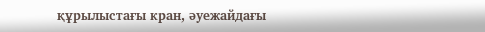құрылыстағы кран, әуежайдағы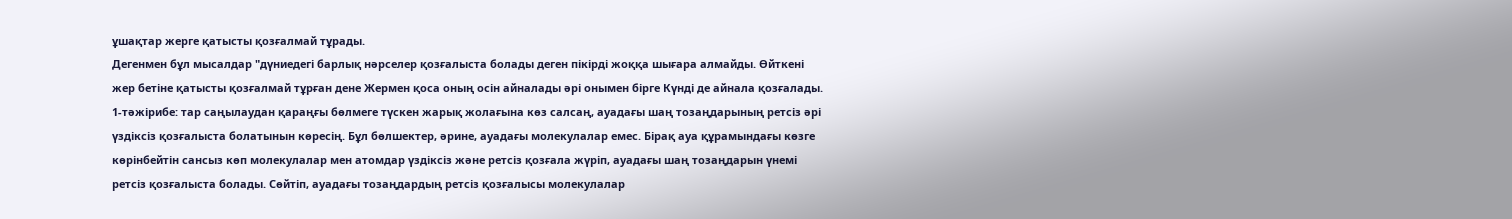ұшақтар жерге қатысты қозғалмай тұрады.
Дегенмен бұл мысалдар "дүниедегі барлық нәрселер қозғалыста болады деген пікірді жоққа шығара алмайды. Өйткені жер бетіне қатысты қозғалмай тұрған дене Жермен қоса оның осін айналады әрі онымен бірге Күнді де айнала қозғалады.
1-тәжірибе: тар саңылаудан қараңғы бөлмеге түскен жарық жолағына көз салсаң, ауадағы шаң тозаңдарының ретсіз әрі үздіксіз қозғалыста болатынын көресің. Бұл бөлшектер, әрине, ауадағы молекулалар емес. Бірақ ауа құрамындағы көзге көрінбейтін сансыз көп молекулалар мен атомдар үздіксіз және ретсіз қозғала жүріп, ауадағы шаң тозаңдарын үнемі ретсіз қозғалыста болады. Сөйтіп, ауадағы тозаңдардың ретсіз қозғалысы молекулалар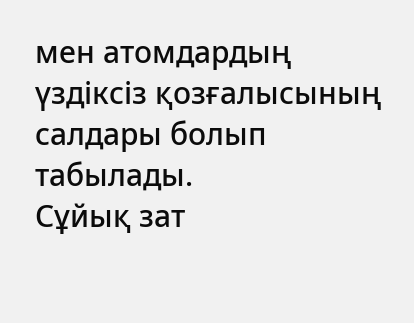мен атомдардың үздіксіз қозғалысының салдары болып табылады.
Сұйық зат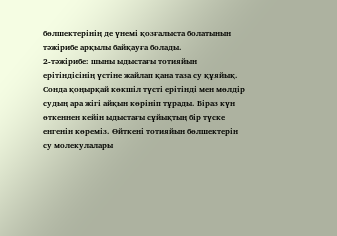бөлшектерінің де үнемі қозғалыста болатынын тәжірибе арқылы байқауға болады.
2-тәжірибе: шыны ыдыстағы тотияйын ерітіндісінің үстіне жайлап қана таза су құяйық. Сонда қоңырқай көкшіл түсті ерітінді мен мөлдір судың ара жігі айқын көрініп тұрады. Біраз күн өткеннен кейін ыдыстағы сұйықтың бір түске енгенін көреміз. Өйткені тотияйын бөлшектерін су молекулалары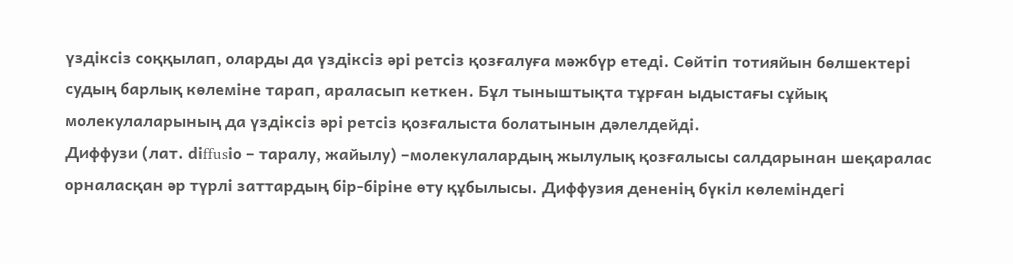үздіксіз соққылап, оларды да үздіксіз әрі ретсіз қозғалуға мәжбүр етеді. Сөйтіп тотияйын бөлшектері судың барлық көлеміне тарап, араласып кеткен. Бұл тыныштықта тұрған ыдыстағы сұйық молекулаларының да үздіксіз әрі ретсіз қозғалыста болатынын дәлелдейді.
Диффузи (лат. dіffusіo – таралу, жайылу) –молекулалардың жылулық қозғалысы салдарынан шеқаралас орналасқан әр түрлі заттардың бір-біріне өту құбылысы. Диффузия дененің бүкіл көлеміндегі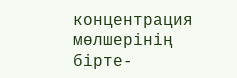концентрация мөлшерінің бірте-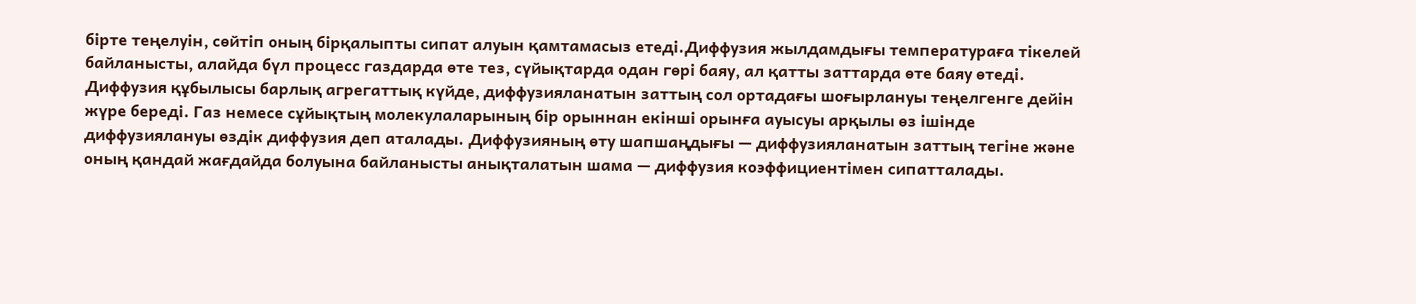бірте теңелуін, сөйтіп оның бірқалыпты сипат алуын қамтамасыз етеді.Диффузия жылдамдығы температураға тікелей байланысты, алайда бүл процесс газдарда өте тез, сүйықтарда одан гөрі баяу, ал қатты заттарда өте баяу өтеді. Диффузия құбылысы барлық агрегаттық күйде, диффузияланатын заттың сол ортадағы шоғырлануы теңелгенге дейін жүре береді. Газ немесе сұйықтың молекулаларының бір орыннан екінші орынға ауысуы арқылы өз ішінде диффузиялануы өздік диффузия деп аталады. Диффузияның өту шапшаңдығы — диффузияланатын заттың тегіне және оның қандай жағдайда болуына байланысты анықталатын шама — диффузия коэффициентімен сипатталады.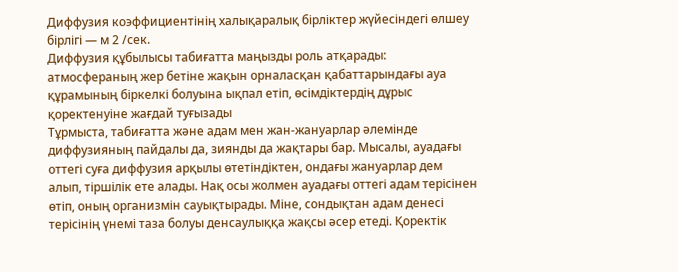Диффузия коэффициентінің халықаралық бірліктер жүйесіндегі өлшеу бірлігі — м 2 /сек.
Диффузия құбылысы табиғатта маңызды роль атқарады: атмосфераның жер бетіне жақын орналасқан қабаттарындағы ауа құрамының біркелкі болуына ықпал етіп, өсімдіктердің дұрыс қоректенуіне жағдай туғызады
Тұрмыста, табиғатта және адам мен жан-жануарлар әлемінде диффузияның пайдалы да, зиянды да жақтары бар. Мысалы, ауадағы оттегі суға диффузия арқылы өтетіндіктен, ондағы жануарлар дем алып, тіршілік ете алады. Нақ осы жолмен ауадағы оттегі адам терісінен өтіп, оның организмін сауықтырады. Міне, сондықтан адам денесі терісінің үнемі таза болуы денсаулыққа жақсы әсер етеді. Қоректік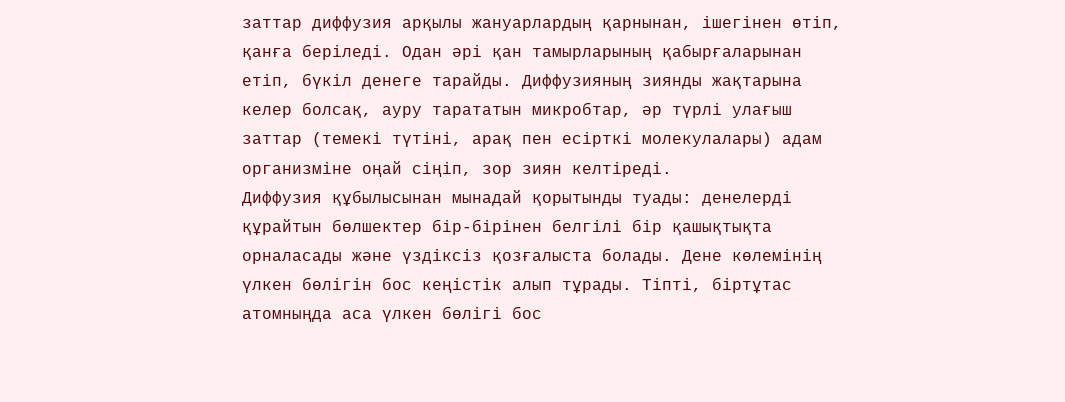заттар диффузия арқылы жануарлардың қарнынан, ішегінен өтіп, қанға беріледі. Одан әрі қан тамырларының қабырғаларынан етіп, бүкіл денеге тарайды. Диффузияның зиянды жақтарына келер болсақ, ауру тарататын микробтар, әр түрлі улағыш заттар (темекі түтіні, арақ пен есірткі молекулалары) адам организміне оңай сіңіп, зор зиян келтіреді.
Диффузия құбылысынан мынадай қорытынды туады: денелерді құрайтын бөлшектер бір-бірінен белгілі бір қашықтықта орналасады және үздіксіз қозғалыста болады. Дене көлемінің үлкен бөлігін бос кеңістік алып тұрады. Тіпті, біртұтас атомныңда аса үлкен бөлігі бос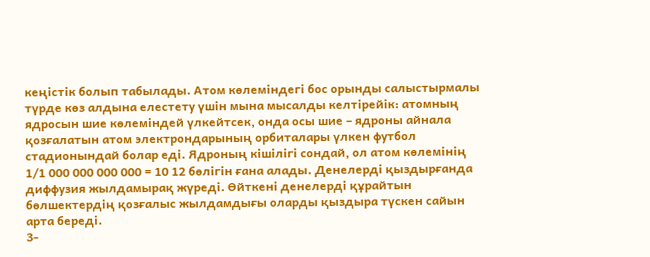кеңістік болып табылады. Атом көлеміндегі бос орынды салыстырмалы түрде көз алдына елестету үшін мына мысалды келтірейік: атомның ядросын шие көлеміндей үлкейтсек, онда осы шие – ядроны айнала қозғалатын атом электрондарының орбиталары үлкен футбол стадионындай болар еді. Ядроның кішілігі сондай, ол атом көлемінің 1/1 000 000 000 000 = 10 12 бөлігін ғана алады. Денелерді қыздырғанда диффузия жылдамырақ жүреді. Өйткені денелерді құрайтын бөлшектердің қозғалыс жылдамдығы оларды қыздыра түскен сайын арта береді.
3-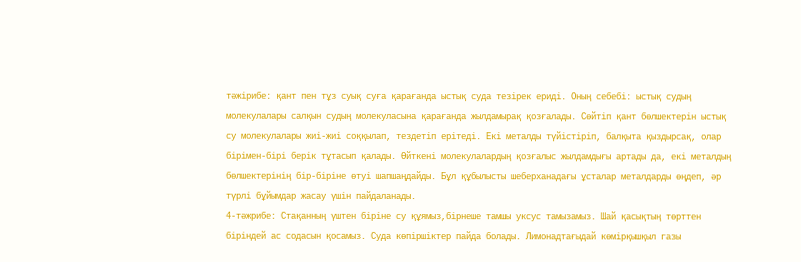тәжірибе: қант пен тұз суық суға қарағанда ыстық суда тезірек ериді. Оның себебі: ыстық судың молекулалары салқын судың молекуласына қарағанда жылдамырақ қозғалады. Сөйтіп қант бөлшектерін ыстық су молекулалары жиі-жиі соққылап, тездетіп ерітеді. Екі металды түйістіріп, балқыта қыздырсақ, олар бірімен-бірі берік тұтасып қалады. Өйткені молекулалардың қозғалыс жылдамдығы артады да, екі металдың бөлшектерінің бір-біріне өтуі шапшаңдайды. Бұл құбылысты шеберханадағы ұсталар металдарды өңдеп, әр түрлі бұйымдар жасау үшін пайдаланады.
4-тәжрибе: Стақанның үштен біріне су құямыз,бірнеше тамшы уксус тамызамыз. Шай қасықтың төрттен біріндей ас содасын қосамыз. Суда көпіршіктер пайда болады. Лимонадтағыдай көмірқышқыл газы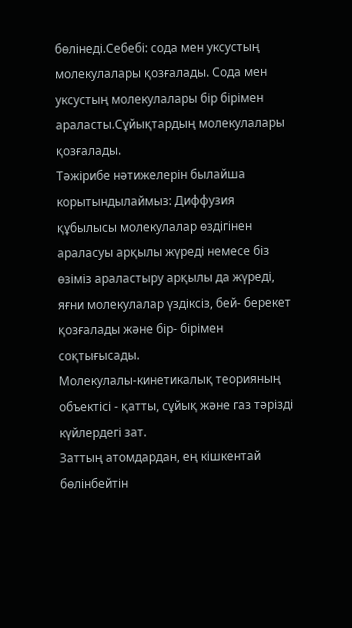бөлінеді.Себебі: сода мен уксустың молекулалары қозғалады. Сода мен уксустың молекулалары бір бірімен араласты.Сұйықтардың молекулалары қозғалады.
Тәжірибе нәтижелерін былайша корытындылаймыз: Диффузия құбылысы молекулалар өздігінен араласуы арқылы жүреді немесе біз өзіміз араластыру арқылы да жүреді, яғни молекулалар үздіксіз, бей- берекет қозғалады және бір- бірімен соқтығысады.
Молекулалы-кинетикалық теорияның объектісі - қатты, сұйық және газ тәрізді күйлердегі зат.
Заттың атомдардан, ең кішкентай бөлінбейтін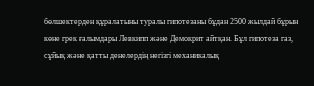бөлшектерден құралатыны туралы гипотезаны бұдан 2500 жылдай бұрын көне грек ғалымдары Левкипп және Демокрит айтқан. Бұл гипотеза газ, сұйық және қатты денелердің негізгі механикалық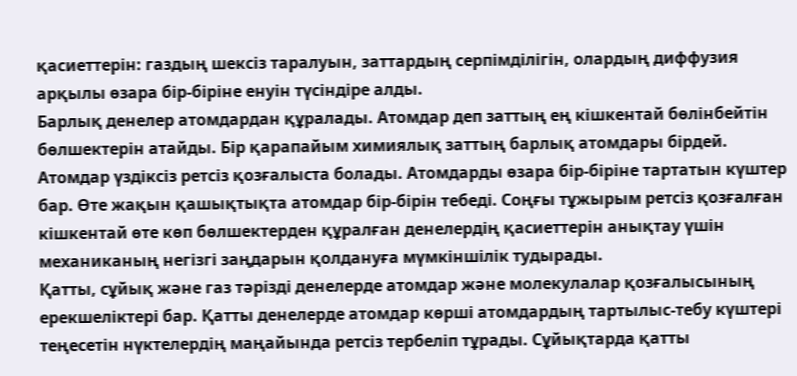қасиеттерін: газдың шексіз таралуын, заттардың серпімділігін, олардың диффузия арқылы өзара бір-біріне енуін түсіндіре алды.
Барлық денелер атомдардан құралады. Атомдар деп заттың ең кішкентай бөлінбейтін бөлшектерін атайды. Бір қарапайым химиялық заттың барлық атомдары бірдей.
Атомдар үздіксіз ретсіз қозғалыста болады. Атомдарды өзара бір-біріне тартатын күштер бар. Өте жақын қашықтықта атомдар бір-бірін тебеді. Соңғы тұжырым ретсіз қозғалған кішкентай өте көп бөлшектерден құралған денелердің қасиеттерін анықтау үшін механиканың негізгі заңдарын қолдануға мүмкіншілік тудырады.
Қатты, сұйық және газ тәрізді денелерде атомдар және молекулалар қозғалысының ерекшеліктері бар. Қатты денелерде атомдар көрші атомдардың тартылыс-тебу күштері теңесетін нүктелердің маңайында ретсіз тербеліп тұрады. Сұйықтарда қатты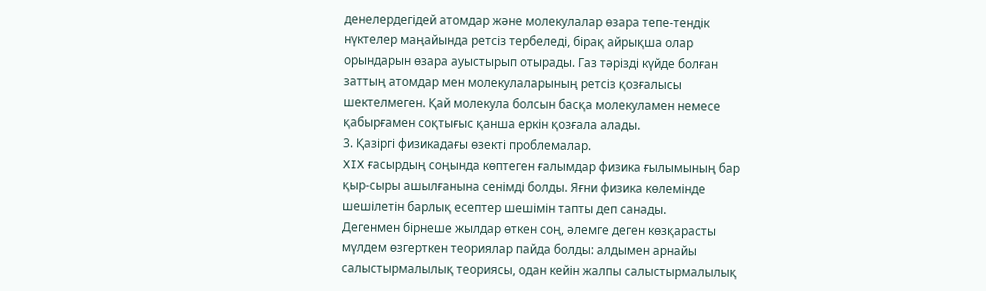денелердегідей атомдар және молекулалар өзара тепе-тендік нүктелер маңайында ретсіз тербеледі, бірақ айрықша олар орындарын өзара ауыстырып отырады. Газ тәрізді күйде болған заттың атомдар мен молекулаларының ретсіз қозғалысы шектелмеген. Қай молекула болсын басқа молекуламен немесе қабырғамен соқтығыс қанша еркін қозғала алады.
3. Қазіргі физикадағы өзекті проблемалар.
XIX ғасырдың соңында көптеген ғалымдар физика ғылымының бар қыр-сыры ашылғанына сенімді болды. Яғни физика көлемінде шешілетін барлық есептер шешімін тапты деп санады.
Дегенмен бірнеше жылдар өткен соң, әлемге деген көзқарасты мүлдем өзгерткен теориялар пайда болды: алдымен арнайы салыстырмалылық теориясы, одан кейін жалпы салыстырмалылық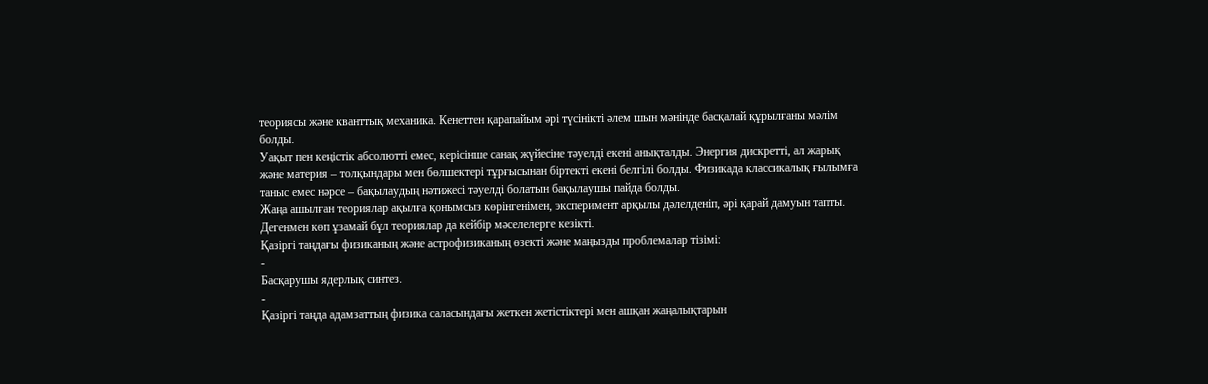теориясы және кванттық механика. Кенеттен қарапайым әрі түсінікті әлем шын мәнінде басқалай құрылғаны мәлім болды.
Уақыт пен кеңістік абсолютті емес, керісінше санақ жүйесіне тәуелді екені анықталды. Энергия дискретті, ал жарық және материя – толқындары мен бөлшектері тұрғысынан біртекті екені белгілі болды. Физикада классикалық ғылымға таныс емес нәрсе – бақылаудың нәтижесі тәуелді болатын бақылаушы пайда болды.
Жаңа ашылған теориялар ақылға қонымсыз көрінгенімен, эксперимент арқылы дәлелденіп, әрі қарай дамуын тапты. Дегенмен көп ұзамай бұл теориялар да кейбір мәселелерге кезікті.
Қазіргі таңдағы физиканың және астрофизиканың өзекті және маңызды проблемалар тізімі:
-
Басқарушы ядерлық синтез.
-
Қазіргі таңда адамзаттың физика саласындағы жеткен жетістіктері мен ашқан жаңалықтарын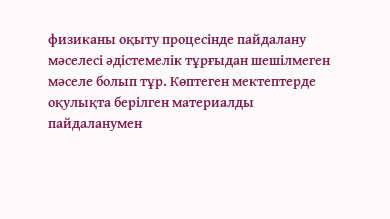физиканы оқыту процесінде пайдалану мәселесі әдістемелік тұрғыдан шешілмеген мәселе болып тұр. Көптеген мектептерде оқулықта берілген материалды пайдаланумен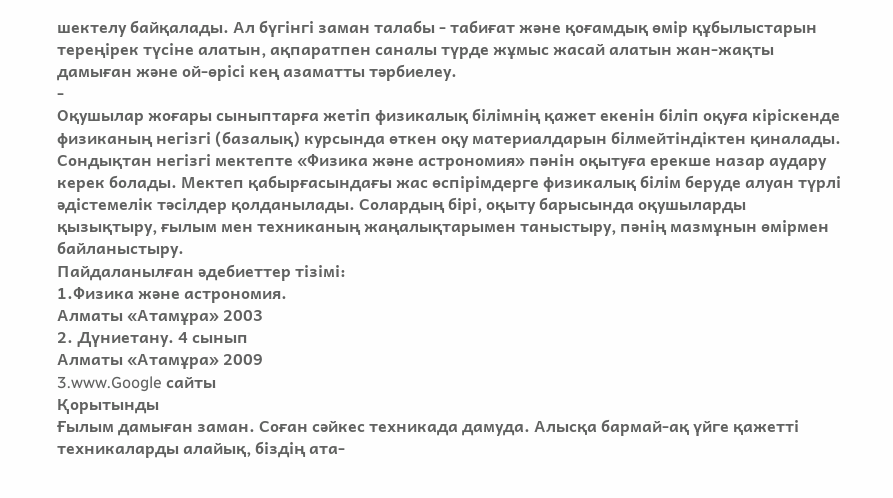шектелу байқалады. Ал бүгінгі заман талабы - табиғат және қоғамдық өмір құбылыстарын тереңірек түсіне алатын, ақпаратпен саналы түрде жұмыс жасай алатын жан-жақты дамыған және ой-өрісі кең азаматты тәрбиелеу.
-
Оқушылар жоғары сыныптарға жетіп физикалық білімнің қажет екенін біліп оқуға кіріскенде физиканың негізгі (базалық) курсында өткен оқу материалдарын білмейтіндіктен қиналады. Сондықтан негізгі мектепте «Физика және астрономия» пәнін оқытуға ерекше назар аудару керек болады. Мектеп қабырғасындағы жас өспірімдерге физикалық білім беруде алуан түрлі әдістемелік тәсілдер қолданылады. Солардың бірі, оқыту барысында оқушыларды қызықтыру, ғылым мен техниканың жаңалықтарымен таныстыру, пәнің мазмұнын өмірмен байланыстыру.
Пайдаланылған әдебиеттер тізімі:
1.Физика және астрономия.
Алматы «Атамұра» 2003
2. Дүниетану. 4 сынып
Алматы «Атамұра» 2009
3.www.Google сайты
Қорытынды
Ғылым дамыған заман. Соған сәйкес техникада дамуда. Алысқа бармай-ақ үйге қажетті техникаларды алайық, біздің ата-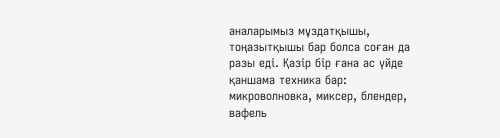аналарымыз мұздатқышы, тоңазытқышы бар болса соған да разы еді. Қазір бір ғана ас үйде қаншама техника бар: микроволновка, миксер, блендер, вафель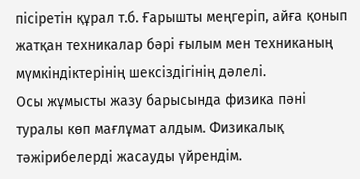пісіретін құрал т.б. Ғарышты меңгеріп, айға қонып жатқан техникалар бәрі ғылым мен техниканың мүмкіндіктерінің шексіздігінің дәлелі.
Осы жұмысты жазу барысында физика пәні туралы көп мағлұмат алдым. Физикалық тәжірибелерді жасауды үйрендім.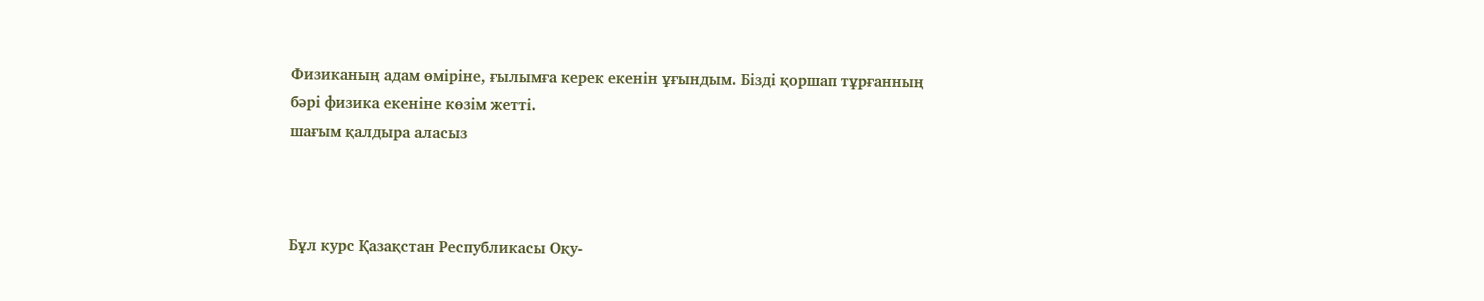Физиканың адам өміріне, ғылымға керек екенін ұғындым. Бізді қоршап тұрғанның бәрі физика екеніне көзім жетті.
шағым қалдыра аласыз



Бұл курс Қазақстан Республикасы Оқу-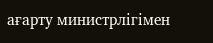ағарту министрлігімен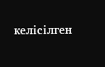келісілген